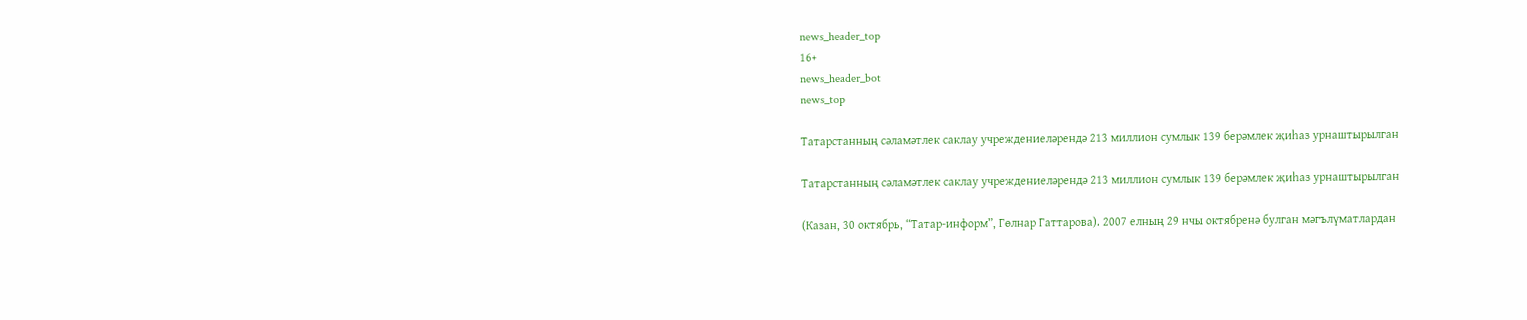news_header_top
16+
news_header_bot
news_top

Татарстанның сәламәтлек саклау учреждениеләрендә 213 миллион сумлык 139 берәмлек җиһаз урнаштырылган

Татарстанның сәламәтлек саклау учреждениеләрендә 213 миллион сумлык 139 берәмлек җиһаз урнаштырылган

(Казан, 30 октябрь, “Татар-информ”, Гөлнар Гаттарова). 2007 елның 29 нчы октябренә булган мәгълүматлардан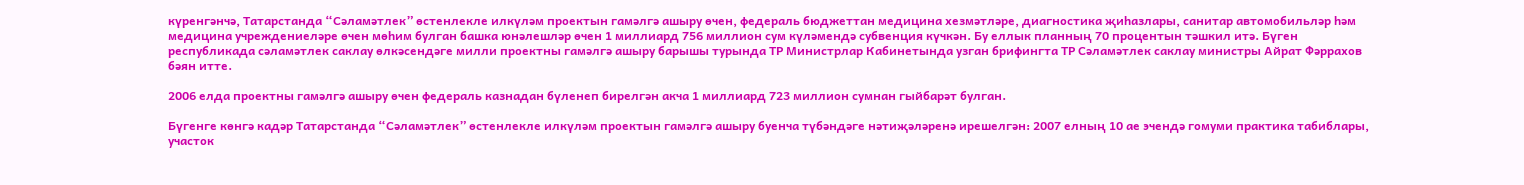күренгәнчә, Татарстанда “Сәламәтлек” өстенлекле илкүләм проектын гамәлгә ашыру өчен, федераль бюджеттан медицина хезмәтләре, диагностика җиһазлары, санитар автомобильләр һәм медицина учреждениеләре өчен мөһим булган башка юнәлешләр өчен 1 миллиард 756 миллион сум күләмендә субвенция күчкән. Бу еллык планның 70 процентын тәшкил итә. Бүген республикада сәламәтлек саклау өлкәсендәге милли проектны гамәлгә ашыру барышы турында ТР Министрлар Кабинетында узган брифингта ТР Сәламәтлек саклау министры Айрат Фәррахов бәян итте.

2006 елда проектны гамәлгә ашыру өчен федераль казнадан бүленеп бирелгән акча 1 миллиард 723 миллион сумнан гыйбарәт булган.

Бүгенге көнгә кадәр Татарстанда “Сәламәтлек” өстенлекле илкүләм проектын гамәлгә ашыру буенча түбәндәге нәтиҗәләренә ирешелгән: 2007 елның 10 ае эчендә гомуми практика табиблары, участок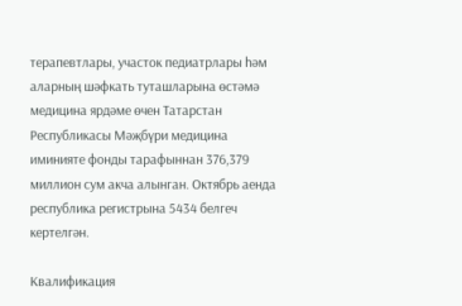терапевтлары, участок педиатрлары һәм аларның шәфкать туташларына өстәмә медицина ярдәме өчен Татарстан Республикасы Мәҗбүри медицина иминияте фонды тарафыннан 376,379 миллион сум акча алынган. Октябрь аенда республика регистрына 5434 белгеч кертелгән.

Квалификация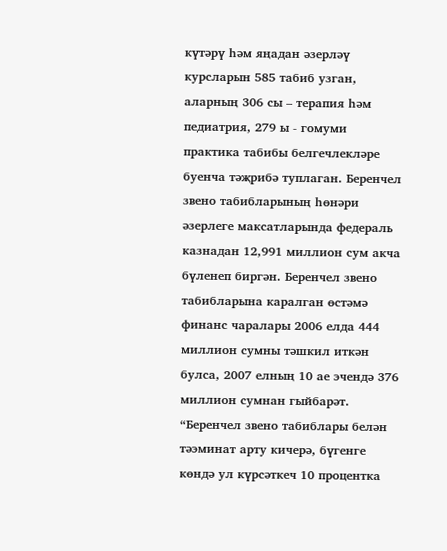күтәрү һәм яңадан әзерләү курсларын 585 табиб узган, аларның 306 сы – терапия һәм педиатрия, 279 ы - гомуми практика табибы белгечлекләре буенча тәҗрибә туплаган. Беренчел звено табибларының һөнәри әзерлеге максатларында федераль казнадан 12,991 миллион сум акча бүленеп биргән. Беренчел звено табибларына каралган өстәмә финанс чаралары 2006 елда 444 миллион сумны тәшкил иткән булса, 2007 елның 10 ае эчендә 376 миллион сумнан гыйбарәт. “Беренчел звено табиблары белән тәэминат арту кичерә, бүгенге көндә ул күрсәткеч 10 процентка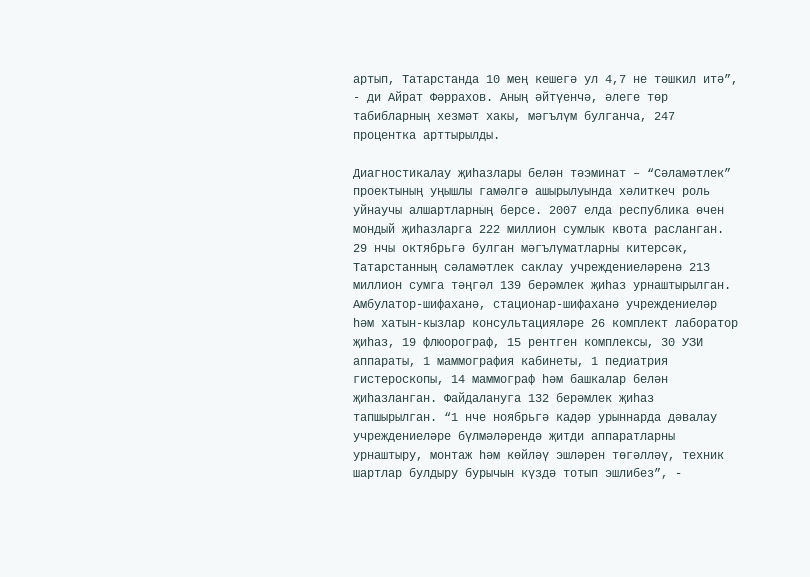артып, Татарстанда 10 мең кешегә ул 4,7 не тәшкил итә”, - ди Айрат Фәррахов. Аның әйтүенчә, әлеге төр табибларның хезмәт хакы, мәгълүм булганча, 247 процентка арттырылды.

Диагностикалау җиһазлары белән тәэминат – “Сәламәтлек” проектының уңышлы гамәлгә ашырылуында хәлиткеч роль уйнаучы алшартларның берсе. 2007 елда республика өчен мондый җиһазларга 222 миллион сумлык квота расланган. 29 нчы октябрьгә булган мәгълүматларны китерсәк, Татарстанның сәламәтлек саклау учреждениеләренә 213 миллион сумга тәңгәл 139 берәмлек җиһаз урнаштырылган. Амбулатор-шифаханә, стационар-шифаханә учреждениеләр һәм хатын-кызлар консультацияләре 26 комплект лаборатор җиһаз, 19 флюорограф, 15 рентген комплексы, 30 УЗИ аппараты, 1 маммография кабинеты, 1 педиатрия гистероскопы, 14 маммограф һәм башкалар белән җиһазланган. Файдалануга 132 берәмлек җиһаз тапшырылган. “1 нче ноябрьгә кадәр урыннарда дәвалау учреждениеләре бүлмәләрендә җитди аппаратларны урнаштыру, монтаж һәм көйләү эшләрен төгәлләү, техник шартлар булдыру бурычын күздә тотып эшлибез”, -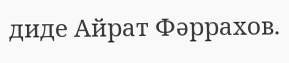диде Айрат Фәррахов.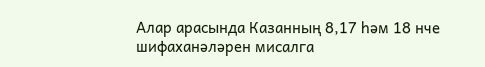Алар арасында Казанның 8,17 һәм 18 нче шифаханәләрен мисалга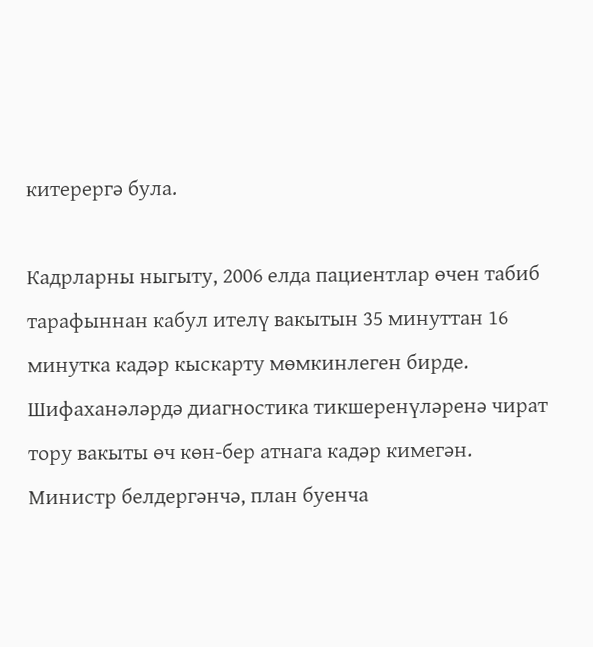китерергә була.

Кадрларны ныгыту, 2006 елда пациентлар өчен табиб тарафыннан кабул ителү вакытын 35 минуттан 16 минутка кадәр кыскарту мөмкинлеген бирде. Шифаханәләрдә диагностика тикшеренүләренә чират тору вакыты өч көн-бер атнага кадәр кимегән. Министр белдергәнчә, план буенча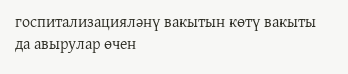госпитализацияләнү вакытын көтү вакыты да авырулар өчен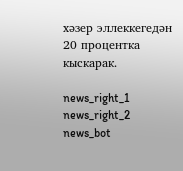хәзер эллеккегедән 20 процентка кыскарак.

news_right_1
news_right_2
news_bot